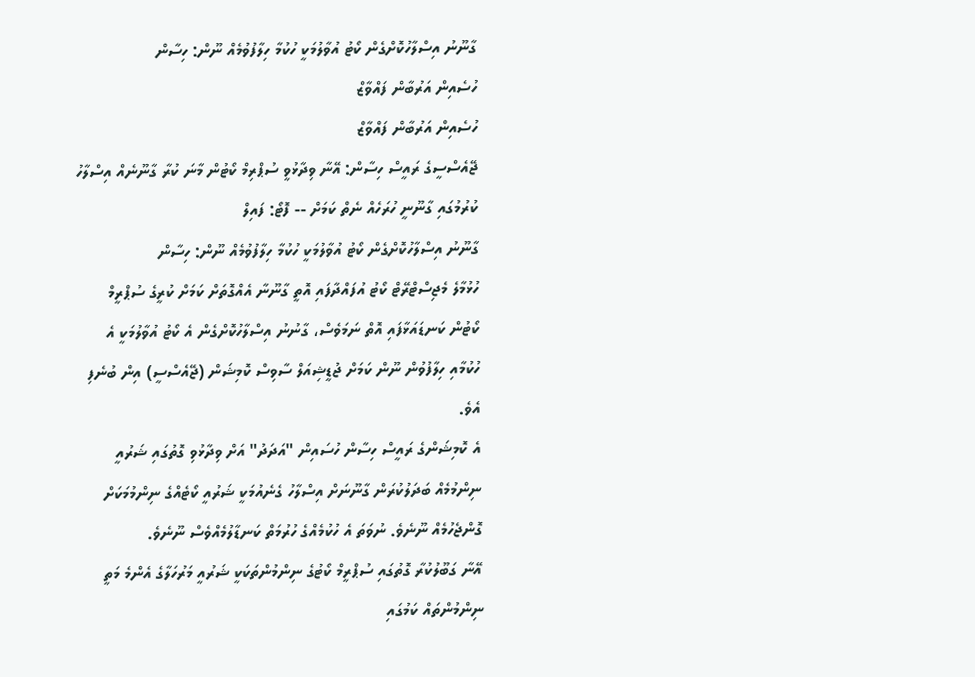ގާނޫނު އިސްލާހުކޮށްގެން ކޯޓު އުވާލުމަކީ ހުކުމާ ހިލާފުވުމެއް ނޫން: ހިސާން
ހުސެއިން އަރުބާން ފައްވާޒް
ހުސެއިން އަރުބާން ފައްވާޒް
ޖޭއެސްސީގެ ރައީސް ހިސާން: އޭނާ ވިދާޅުވީ ސުޕްރިމް ކޯޓުން މާނަ ކުރާ ގާނޫނެއް އިސްލާހު ކުރުމުގައި ގާނޫނީ ހުރަހެއް ނެތް ކަމަށް -- ފޮޓޯ: ފައިލް
ގާނޫނު އިސްލާހުކޮށްގެން ކޯޓު އުވާލުމަކީ ހުކުމާ ހިލާފުވުމެއް ނޫން: ހިސާން
ހުޅުމާލެ މެޖިސްޓްރޭޓް ކޯޓު އުފައްދާފައި އޮތީ ގާނޫނާ އެއްގޮތަށް ކަމަށް ކުރީގެ ސުޕްރީމް ކޯޓުން ކަނޑައަޅާފައި އޮތް ނަމަވެސް، ގާނުނު އިސްލާހުކޮށްގެން އެ ކޯޓު އުވާލުމަކީ އެ ހުކުމާއި ހިލާފުވުން ނޫން ކަމަށް ޖުޑީޝިއަލް ސާވިސް ކޮމިޝަން (ޖޭއެސްސީ) އިން ބުނެފި އެވެ.
އެ ކޮމިޝަންގެ ރައީސް ހިސާން ހުސައިން "އަދަދު" އަށް ވިދާޅުވި ގޮތުގައި ޝަރުއީ ނިންމުމެއް ބަދަލުކުރަން ގާނޫނަށް އިސްލާހު ގެނެއުމަކީ ޝަރުއީ ކޯޓެއްގެ ނިންމުމަކަށް ގޮންޖެހުމެއް ނޫނެވެ. ނުވަތަ އެ ހުކުމެއްގެ ހުރުމަތް ކަނޑާލުމެއްވެސް ނޫނެވެ.
އޭނާ ގަބޫލުކުރާ ގޮތުގައި ސުޕްރީމް ކޯޓުގެ ނިންމުންތަކަކީ ޝަރުއީ މަރުހަލާގެ އެންމެ މަތީ ނިންމުންތައް ކަމުގައި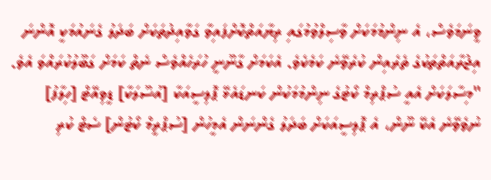ވީނަމަވެސް، އެ ނިންމުމަކަށް ވާސިލްވުމުގައި ރިޔާއަތްކޮށްފައިވާ ގަވާއިދުތަކަށް ބަދަލު ގެނައުމަކީ އޮންނަ އިޖުރާއަތްތަކުގެ ތެރެއިން ކުރެވޭނެ ކަމެކެވެ. އެކަމަށް ގާނޫނީ ހުރަހެއްވެސް ނެތް ކަމަށް ގަބޫލުކުރައްވަ އެވެ.
"މިސާލަކަށް އެއީ ސުޕްރިމް ކޯޓުގެ ނިންމުމަކުން ކަނޑައެޅޭ ޕޮލިސީއަކާ [އުސޫލަކާ] ޑީވިއޭޓް [ހިލާފު] ނުވެވޭނެ އެކޭ ނޫން، އެ ޕޮލިސީއަކަށް ބަދަލު ގެންނަން އެމީހުން [ސުޕްރީމް ކޯޓުން] ސެޓް ކުރި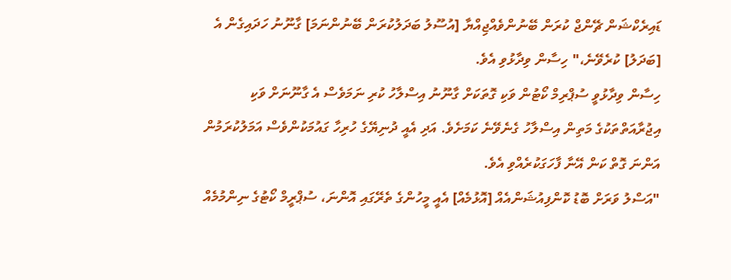ޑައިރެކްޝަން ޗޭންޖް ކުރަން ބޭނުންވެއްޖިއްޔާ [އުސޫލު ބަދަލުކުރަން ބޭނުންނަމަ] ގާނޫނު ހަދައިގެން އެ [ބަދަލު] ކުރެވޭނެ،" ހިސާން ވިދާޅުވި އެވެ.
ހިސާން ވިދާޅުވީ ސުޕްރިމް ކޯޓުން ވަކި ގޮތަކަށް ގާނޫނު އިސްލާހު ކުރި ނަމަވެސް އެ ގާނޫނަށް ވަކި އިޖުރާއަތްތަކުގެ މަތިން އިސްލާހު ގެނެވޭނެ ކަމަށެވެ. އަދި އެއީ ދުނިޔޭގެ ހުރިހާ ގައުމަކުންވެސް އަމަލުކުރަމުން އަންނަ ގޮތް ކަން އޭނާ ފާހަގަކުރެއްވި އެވެ.
"އަސްލު ވަރަށް ބޮޑު ކޮންފިއުޝަންއެއް [އޮޅުމެއް] އެއީ މީހުންގެ ތެރޭގައި އޮންނަ، ސުޕްރީމް ކޯޓުގެ ނިންމުމެއް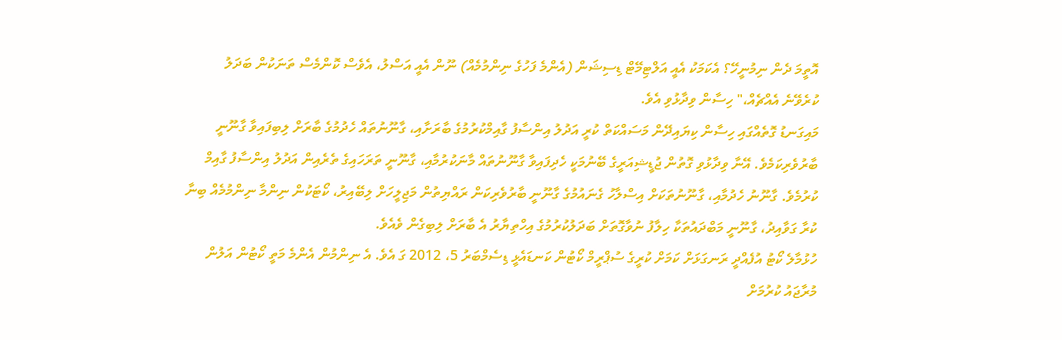އޮތީމަ ދެން ނިމުނީހޭ؟ އެކަމަކު އެއީ އަލްޓިމޭޓް ޑިސިޝަން (އެންމެ ފަހުގެ ނިންމުމެއް) ނޫން އެއީ އަސްލު، އެވެސް ކޮންމެސް ތަނަކުން ބަދަލު ކުރެވޭނެ އެއްޗެއް،" ހިސާން ވިދާޅުވި އެވެ.
މައިގަނޑު ގޮތެއްގައި ހިސާން ކިޔައިދޭން މަސައްކަތް ކުރީ އަދުލު އިންސާފު ގާއިމްކުރުމުގެ ބާރަށާއި، ގާނޫނުތައް ހެދުމުގެ ބާރަށް ލިބިފައިވާ ގާނޫނީ ބާރުވެރިކަމެވެ. އޭނާ ވިދާޅުވި ގޮތުން ޖުޑީޝިއަރީގެ ބޭނުމަކީ ހެދިފައިވާ ގާނޫނުތައް މާނަކުރުމާއި، ގާނޫނީ ތަރަހައިގެ ތެރެއިން އަދުލު އިންސާފު ގާއިމް ކުރުމެވެ. ގާނޫނު ހެދުމާއި، ގާނޫނުތަކަށް އިސްލާހު ގެނައުމުގެ ގާނޫނީ ބާރުވެރިކަން ރައްޔިތުން މަޖިލީހަށް ލިބޭއިރު، ކޯޓަކުން ނިންމާ ނިންމުމެއް ބިނާ ކުރާ ގަވާއިދު، ގާނޫނީ މަބްދައުތަކާ ހިލާފު ނުވާގޮތަށް ބަދަލުކުރުމުގެ އިހްތިޔާރު އެ ބާރަށް ލިބިގެން ވެއެވެ.
ހުޅުމާލެ ކޯޓު އުފެއްދީ ރަނގަޅަށް ކަމަށް ކުރީގެ ސުޕްރީމް ކޯޓުން ކަނޑައެޅީ ޑިސެމްބަރު 5، 2012 ގަ އެވެ. އެ ނިންމުން އެންމެ މަތީ ކޯޓުން އަލުން މުރާޖައު ކުރުމަށް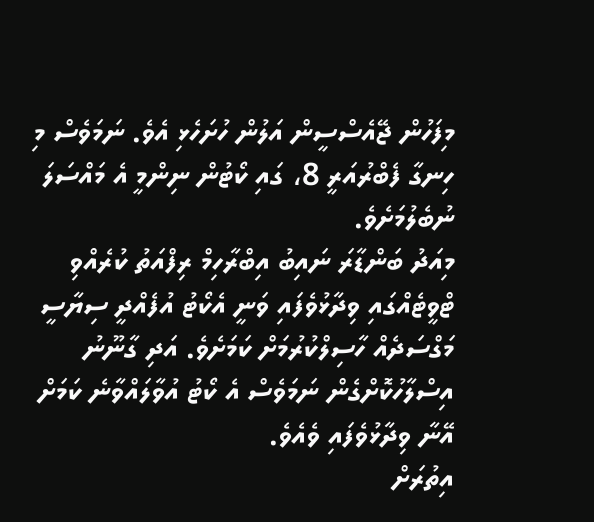މިފަހުން ޖޭއެސްސީން އަލުން ހުށަހެޅި އެވެ. ނަމަވެސް މި ހިނގާ ފެބްރުއަރީ 8، ގައި ކޯޓުން ނިންމީ އެ މައްސަލަ ނުބެލުމަށެވެ.
މިއަދު ބަންޑާރަ ނައިބު އިބްރާހިމް ރިފްއަތު ކުރެއްވި ޓްވީޓެއްގައި ވިދާޅުވެފައި ވަނީ އެކޯޓު އުފެއްދީ ސިޔާސީ މަގްސަދެއް ހާސިލްކުރުމަށް ކަމަށެވެ. އަދި ގާނޫނު އިސްލާހުކޮށްގެން ނަމަވެސް އެ ކޯޓު އުވާލައްވާނެ ކަމަށް އޭނާ ވިދާޅުވެފައި ވެއެވެ.
އިތުރަށް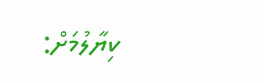ކިޔާލުމަށް: